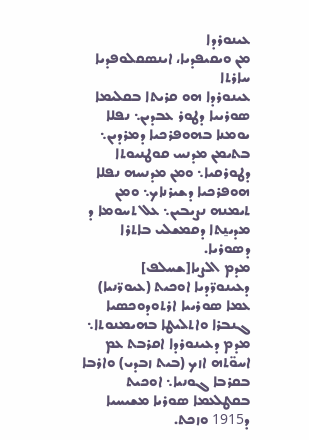ܥܝܢܘܪܕܐ
ܡܢ ܘܝܩܝܦܕܝܐ، ܐܝܢܣܩܠܘܦܕܝܐ ܚܐܪܬܐ
ܥܝܢܘܪܕܐ ܗܘ ܩܪܝܬܐ ܒܩܠܝܡܐ ܣܘܪܝܝܐ ܕܛܘܪ ܥܒܕܝܢ܆ ܢܦܠܐ ܝܘܡܢܐ ܒܗܘܦܪܟܝܐ ܕܡܪܕܝܢ܆ ܒܬܝܡܢ ܡܕܢܚ ܩܘܛܢܝܘܬܐ ܕܛܘܪܩܝܐ܆ ܘܡܢ ܡܕܢܚܗ ܢܦܠܐ ܗܘܦܪܟܝܐ ܕܫܝܪܢܐܟ܆ ܘܡܢ ܬܝܡܢܗ ܢܨܝܒܝܢ܆ ܥܠ ܬܚܘܡܐ ܕ ܡܕܝܢ̱ܬܐ ܕܩܡܫܠܝ ܒܐܬܪܐ ܕܣܘܪܝܐ.
ܡܕܡ ܐܠܨܝܐ[ܫܚܠܦ]
ܕܥܝܢܘܪ̈ܕܝܐ ܐܘܟܝܬ (ܥܝܘܪ̈ܢܝܐ) ܥܡܐ ܣܘܪܝܝܐ ܐܪܬܘܕܘܟܣܝܐ ܓܢܒܪܐ ܘܐܬܠܝܛܐ ܒܗܝܡܢܘܬܐ܆ ܡܕܡ ܕܥܝܢܘܪܕܐ ܐܩܪܒܬ ܥܡ ܐܚܘ̈ܬܗ ܐܙܟ (ܒܝܬ ܙܒܕܝ) ܘܐܪܒܐ ܒܩܪܒܐ ܓܘܢܝܐ܆ ܐܘܟܝܬ ܒܩܛܠܥܡܐ ܣܘܪܝܐ ܡܫܝܚܝܐ ܕ1915 ܘܙܟܬ.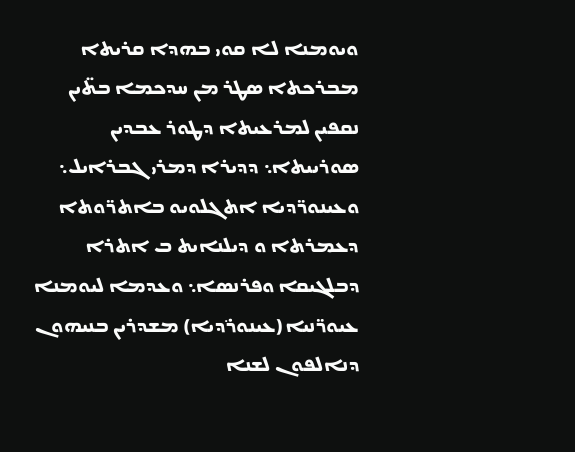ܘܝܘܡܢܐ ܠܐ ܩܘܝ ܒܗܕܐ ܩܪܝܬܐ ܡܒܪܟܬܐ ܣܛܪ ܡܢ ܚܕܟܡܐ ܒܬ̈ܝܢ ܢܩܦܝܢ ܠܡܪܥܝܬܐ ܕܛܘܪ ܥܒܕܝܢ ܣܘܪܝܝܬܐ܆ ܕܕܝܪܐ ܕܡܪܝ ܓܒܪܐܝܠ܆ ܘܥܝܢܘܪ̈ܕܝܐ ܐܬܓܠܘܝܘ ܒܐܬܪ̈ܘܬܐ ܕܥܡܪܬܐ ܘ ܕܝܠܢܐܝܬ ܒ ܐܬܪܐ ܕܒܠܓܝܩܐ ܘܦܪܢܣܐ܆ ܘܥܕܡܐ ܠܝܘܡܢܐ ܥܝܘܪ̈ܢܝܐ (ܥܝܢܘܪ݁ܕܝܐ) ܡܫܕܪܝܢ ܒܢܝܗܘܢ ܕܢܐܠܦܘܢ ܠܫܢܐ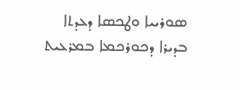ܣܘܪܝܝܐ ܘܛܟܣܐ ܕܥܕܬܐ ܒܕܝܪܐ ܕܟܘܪܟܡܐ ܒܡܪܥܝܬ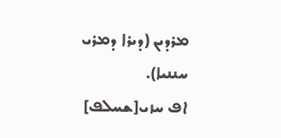ܡܪܕܝܢ (ܕܝܪܐ ܕܡܪܝ ܚܢܢܝܐ).
ܐܦ ܚܙܝ[ܫܚܠܦ]